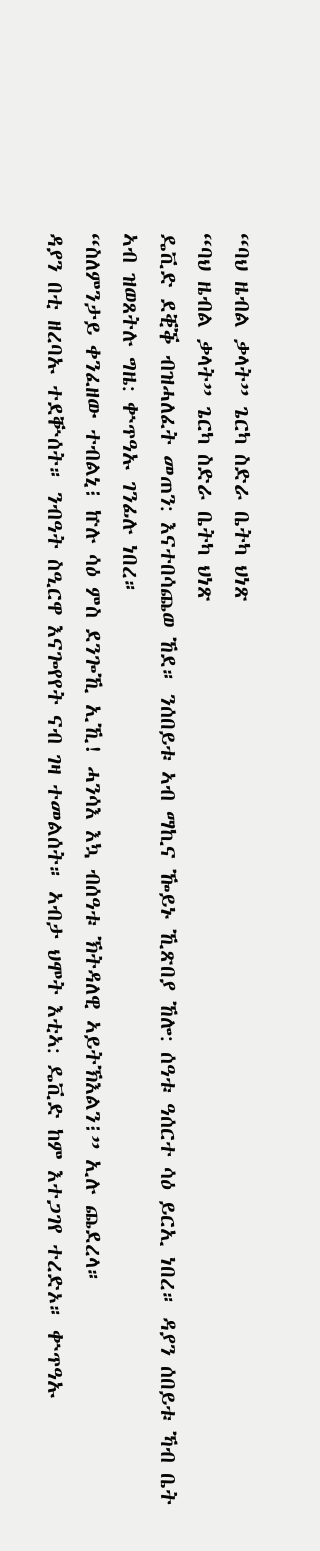“ባህ ዜብል ቃላት” ጌርካ ስድራ ቤትካ ህነጽ
“ባህ ዜብል ቃላት” ጌርካ ስድራ ቤትካ ህነጽ
ዴቪድ ደቒቕ ብዝሓለፈት መጠን: እናተበሳጨወ ኸደ። ንሰበይቱ ኣብ ማኪና ዀይኑ ኺጽበያ ኸሎ: ሰዓቱ ዓሰርተ ሳዕ ይርኢ ነበረ። ዳያን ሰበይቱ ኻብ ቤት ኣብ ዝወጸትሉ ግዜ: ቍጥዓኡ ገንፊሉ ነበረ።
“ስለምንታይ ቀንፈዘው ተብልኒ፧ ኵሉ ሳዕ ምስ ደንጐኺ ኢኺ! ሓንሳእ እኳ ብሰዓቱ ኽትዳለዊ ኣይትኽእልን፧” ኢሉ ጨደረላ።
ዳያን በቲ ዘረባኡ ተደቝሰት። ንብዓት ስዒርዋ እናጐየየት ናብ ገዛ ተመልሰት። ኣብታ ህሞት እቲኣ: ዴቪድ ከም እተጋገየ ተረድኦ። ቍጥዓኡ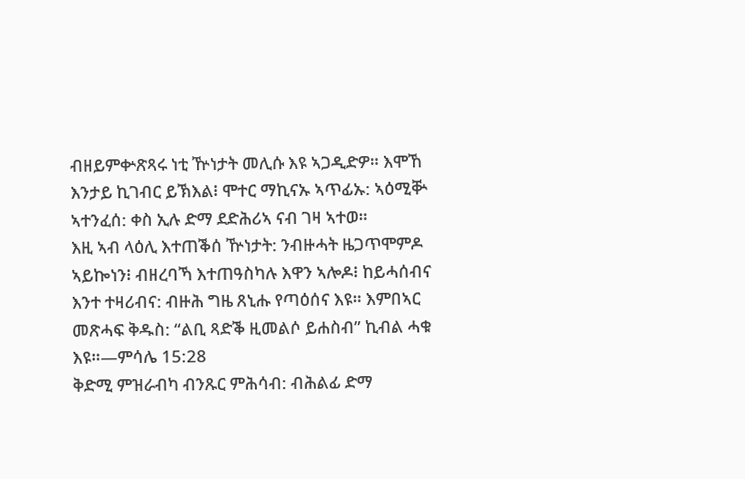ብዘይምቍጽጻሩ ነቲ ዅነታት መሊሱ እዩ ኣጋዲድዎ። እሞኸ እንታይ ኪገብር ይኽእል፧ ሞተር ማኪናኡ ኣጥፊኡ: ኣዕሚቝ ኣተንፈሰ: ቀስ ኢሉ ድማ ደድሕሪኣ ናብ ገዛ ኣተወ።
እዚ ኣብ ላዕሊ እተጠቕሰ ዅነታት: ንብዙሓት ዜጋጥሞምዶ ኣይኰነን፧ ብዘረባኻ እተጠዓስካሉ እዋን ኣሎዶ፧ ከይሓሰብና እንተ ተዛሪብና: ብዙሕ ግዜ ጸኒሑ የጣዕሰና እዩ። እምበኣር መጽሓፍ ቅዱስ: “ልቢ ጻድቕ ዚመልሶ ይሐስብ” ኪብል ሓቁ እዩ።—ምሳሌ 15:28
ቅድሚ ምዝራብካ ብንጹር ምሕሳብ: ብሕልፊ ድማ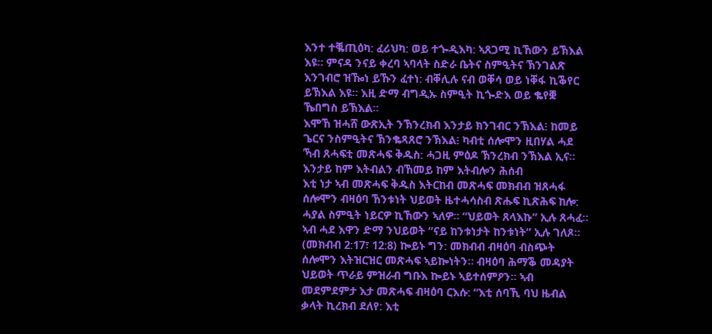እንተ ተቘጢዕካ: ፈሪህካ: ወይ ተጐዲእካ: ኣጸጋሚ ኪኸውን ይኽእል እዩ። ምናዳ ንናይ ቀረባ ኣባላት ስድራ ቤትና ስምዒትና ኽንገልጽ እንገብሮ ዝዀነ ይኹን ፈተነ: ብቐሊሉ ናብ ወቐሳ ወይ ነቐፋ ኪቕየር ይኽእል እዩ። እዚ ድማ ብግዲኡ ስምዒት ኪጐድእ ወይ ቈየቛ ኼበግስ ይኽእል።
እሞኸ ዝሓሸ ውጽኢት ንኽንረክብ እንታይ ክንገብር ንኽእል፧ ከመይ ጌርና ንስምዒትና ኽንቈጻጸሮ ንኽእል፧ ካብቲ ሰሎሞን ዚበሃል ሓደ ኻብ ጸሓፍቲ መጽሓፍ ቅዱስ: ሓጋዚ ምዕዶ ኽንረክብ ንኽእል ኢና።
እንታይ ከም እትብልን ብኸመይ ከም እትብሎን ሕሰብ
እቲ ነታ ኣብ መጽሓፍ ቅዱስ እትርከብ መጽሓፍ መክብብ ዝጸሓፋ ሰሎሞን ብዛዕባ ኸንቱነት ህይወት ዜተሓሳስብ ጽሑፍ ኪጽሕፍ ከሎ: ሓያል ስምዒት ነይርዎ ኪኸውን ኣለዎ። “ህይወት ጸላእኩ” ኢሉ ጸሓፈ። ኣብ ሓደ እዋን ድማ ንህይወት “ናይ ከንቱነታት ከንቱነት” ኢሉ ገለጾ። (መክብብ 2:17፣ 12:8) ኰይኑ ግን: መክብብ ብዛዕባ ብስጭት ሰሎሞን እትዝርዝር መጽሓፍ ኣይኰነትን። ብዛዕባ ሕማቕ መዳያት ህይወት ጥራይ ምዝራብ ግቡእ ኰይኑ ኣይተሰምዖን። ኣብ መደምደምታ እታ መጽሓፍ ብዛዕባ ርእሱ: “እቲ ሰባኺ ባህ ዜብል ቃላት ኪረክብ ደለየ: እቲ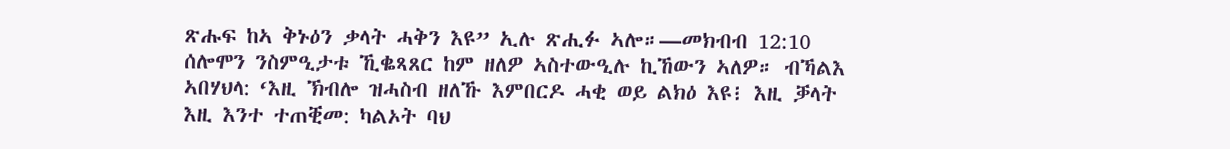ጽሑፍ ከኣ ቅኑዕን ቃላት ሓቅን እዩ” ኢሉ ጽሒፉ ኣሎ።—መክብብ 12:10
ሰሎሞን ንስምዒታቱ ኺቈጻጸር ከም ዘለዎ ኣስተውዒሉ ኪኸውን ኣለዎ። ብኻልእ ኣበሃህላ: ‘እዚ ኽብሎ ዝሓስብ ዘለኹ እምበርዶ ሓቂ ወይ ልክዕ እዩ፧ እዚ ቓላት እዚ እንተ ተጠቒመ: ካልኦት ባህ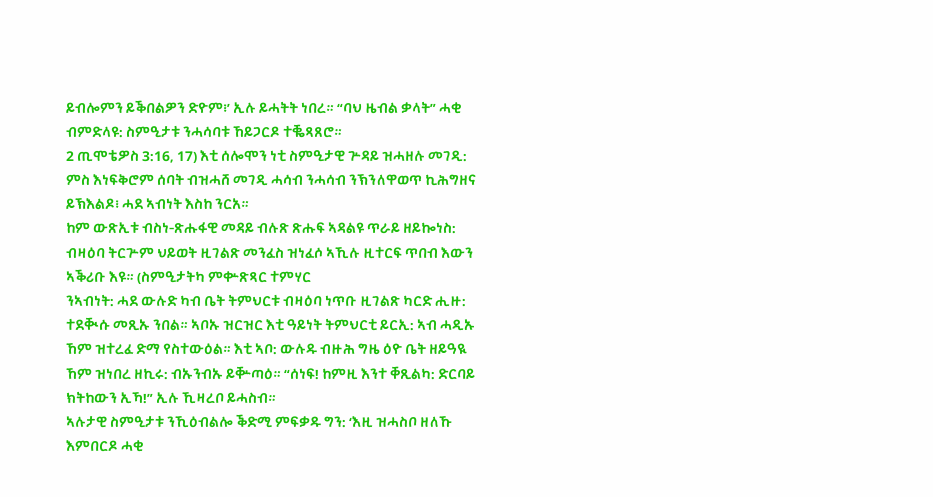ይብሎምን ይቕበልዎን ድዮም፧’ ኢሉ ይሓትት ነበረ። “ባህ ዜብል ቃላት” ሓቂ ብምድላዩ: ስምዒታቱ ንሓሳባቱ ኸይጋርዶ ተቘጻጸሮ።
2 ጢሞቴዎስ 3:16, 17) እቲ ሰሎሞን ነቲ ስምዒታዊ ጕዳይ ዝሓዘሉ መገዲ: ምስ እነፍቅሮም ሰባት ብዝሓሸ መገዲ ሓሳብ ንሓሳብ ንኽንለዋወጥ ኪሕግዘና ይኽእልዶ፧ ሓደ ኣብነት እስከ ንርአ።
ከም ውጽኢቱ ብስነ-ጽሑፋዊ መዳይ ብሉጽ ጽሑፍ ኣዳልዩ ጥራይ ዘይኰነስ: ብዛዕባ ትርጕም ህይወት ዚገልጽ መንፈስ ዝነፈሶ ኣኺሉ ዚተርፍ ጥበብ እውን ኣቕሪቡ እዩ። (ስምዒታትካ ምቍጽጻር ተምሃር
ንኣብነት: ሓደ ውሉድ ካብ ቤት ትምህርቱ ብዛዕባ ነጥቡ ዚገልጽ ካርድ ሒዙ: ተደቚሱ መጺኡ ንበል። ኣቦኡ ዝርዝር እቲ ዓይነት ትምህርቲ ይርኢ: ኣብ ሓዲኡ ኸም ዝተረፈ ድማ የስተውዕል። እቲ ኣቦ: ውሉዱ ብዙሕ ግዜ ዕዮ ቤት ዘይዓዪ ኸም ዝነበረ ዘኪሩ: ብኡንብኡ ይቝጣዕ። “ሰነፍ! ከምዚ እንተ ቐጺልካ: ድርባይ ክትከውን ኢኻ!” ኢሉ ኺዛረቦ ይሓስብ።
ኣሉታዊ ስምዒታቱ ንኺዕብልሎ ቕድሚ ምፍቃዱ ግን: ‘እዚ ዝሓስቦ ዘለኹ እምበርዶ ሓቂ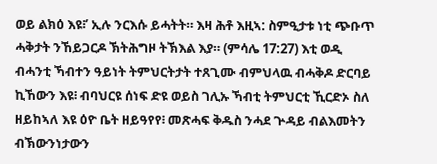ወይ ልክዕ እዩ፧’ ኢሉ ንርእሱ ይሓትት። እዛ ሕቶ እዚኣ: ስምዒታቱ ነቲ ጭቡጥ ሓቅታት ንኸይጋርዶ ኽትሕግዞ ትኽእል እያ። (ምሳሌ 17:27) እቲ ወዲ ብሓንቲ ኻብተን ዓይነት ትምህርትታት ተጸጊሙ ብምህላዉ ብሓቅዶ ድርባይ ኪኸውን እዩ፧ ብባህርዩ ሰነፍ ድዩ ወይስ ገሊኡ ኻብቲ ትምህርቲ ኺርድኦ ስለ ዘይከኣለ እዩ ዕዮ ቤት ዘይዓየየ፧ መጽሓፍ ቅዱስ ንሓደ ጕዳይ ብልእመትን ብኽውንነታውን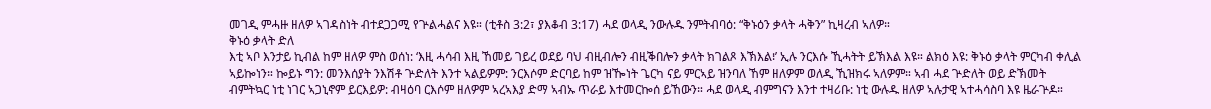መገዲ ምሓዙ ዘለዎ ኣገዳስነት ብተደጋጋሚ የጕልሓልና እዩ። (ቲቶስ 3:2፣ ያእቆብ 3:17) ሓደ ወላዲ ንውሉዱ ንምትብባዕ: “ቅኑዕን ቃላት ሓቅን” ኪዛረብ ኣለዎ።
ቅኑዕ ቃላት ድለ
እቲ ኣቦ እንታይ ኪብል ከም ዘለዎ ምስ ወሰነ: ‘እዚ ሓሳብ እዚ ኸመይ ገይረ ወደይ ባህ ብዚብሎን ብዚቕበሎን ቃላት ክገልጾ እኽእል፧’ ኢሉ ንርእሱ ኺሓትት ይኽእል እዩ። ልክዕ እዩ: ቅኑዕ ቃላት ምርካብ ቀሊል ኣይኰነን። ኰይኑ ግን: መንእሰያት ንእሽቶ ጕድለት እንተ ኣልይዎም: ንርእሶም ድርባይ ከም ዝዀነት ጌርካ ናይ ምርኣይ ዝንባለ ኸም ዘለዎም ወለዲ ኺዝክሩ ኣለዎም። ኣብ ሓደ ጕድለት ወይ ድኽመት ብምትኳር ነቲ ነገር ኣጋኒኖም ይርእይዎ: ብዛዕባ ርእሶም ዘለዎም ኣረኣእያ ድማ ኣብኡ ጥራይ እተመርኰሰ ይኸውን። ሓደ ወላዲ ብምግናን እንተ ተዛሪቡ: ነቲ ውሉዱ ዘለዎ ኣሉታዊ ኣተሓሳስባ እዩ ዜራጕዶ።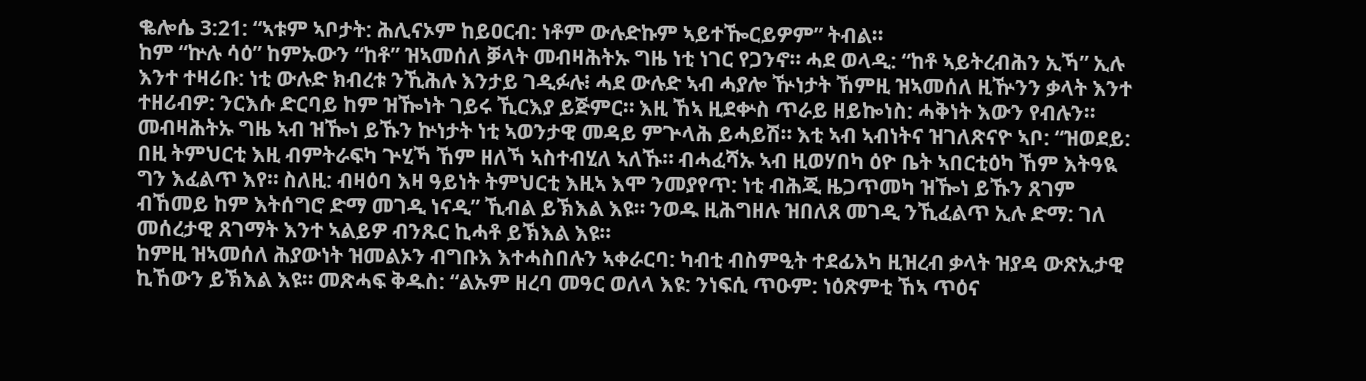ቈሎሴ 3:21: “ኣቱም ኣቦታት: ሕሊናኦም ከይዐርብ: ነቶም ውሉድኩም ኣይተዀርይዎም” ትብል።
ከም “ኵሉ ሳዕ” ከምኡውን “ከቶ” ዝኣመሰለ ቓላት መብዛሕትኡ ግዜ ነቲ ነገር የጋንኖ። ሓደ ወላዲ: “ከቶ ኣይትረብሕን ኢኻ” ኢሉ እንተ ተዛሪቡ: ነቲ ውሉድ ክብረቱ ንኺሕሉ እንታይ ገዲፉሉ፧ ሓደ ውሉድ ኣብ ሓያሎ ዅነታት ኸምዚ ዝኣመሰለ ዚዅንን ቃላት እንተ ተዘሪብዎ: ንርእሱ ድርባይ ከም ዝዀነት ገይሩ ኺርእያ ይጅምር። እዚ ኸኣ ዚደቍስ ጥራይ ዘይኰነስ: ሓቅነት እውን የብሉን።
መብዛሕትኡ ግዜ ኣብ ዝዀነ ይኹን ኵነታት ነቲ ኣወንታዊ መዳይ ምጕላሕ ይሓይሽ። እቲ ኣብ ኣብነትና ዝገለጽናዮ ኣቦ: “ዝወደይ: በዚ ትምህርቲ እዚ ብምትራፍካ ጕሂኻ ኸም ዘለኻ ኣስተብሂለ ኣለኹ። ብሓፈሻኡ ኣብ ዚወሃበካ ዕዮ ቤት ኣበርቲዕካ ኸም እትዓዪ ግን እፈልጥ እየ። ስለዚ: ብዛዕባ እዛ ዓይነት ትምህርቲ እዚኣ እሞ ንመያየጥ: ነቲ ብሕጂ ዜጋጥመካ ዝዀነ ይኹን ጸገም ብኸመይ ከም እትሰግሮ ድማ መገዲ ነናዲ” ኺብል ይኽእል እዩ። ንወዱ ዚሕግዘሉ ዝበለጸ መገዲ ንኺፈልጥ ኢሉ ድማ: ገለ መሰረታዊ ጸገማት እንተ ኣልይዎ ብንጹር ኪሓቶ ይኽእል እዩ።
ከምዚ ዝኣመሰለ ሕያውነት ዝመልኦን ብግቡእ እተሓስበሉን ኣቀራርባ: ካብቲ ብስምዒት ተደፊእካ ዚዝረብ ቃላት ዝያዳ ውጽኢታዊ ኪኸውን ይኽእል እዩ። መጽሓፍ ቅዱስ: “ልኡም ዘረባ መዓር ወለላ እዩ: ንነፍሲ ጥዑም: ነዕጽምቲ ኸኣ ጥዕና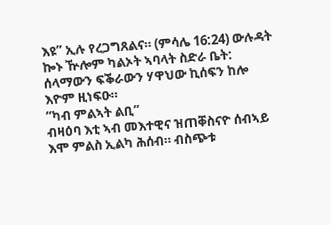እዩ” ኢሉ የረጋግጸልና። (ምሳሌ 16:24) ውሉዳት ኰኑ ዅሎም ካልኦት ኣባላት ስድራ ቤት: ሰላማውን ፍቕራውን ሃዋህው ኪሰፍን ከሎ እዮም ዚነፍዑ።
“ካብ ምልኣት ልቢ”
ብዛዕባ እቲ ኣብ መእተዊና ዝጠቐስናዮ ሰብኣይ እሞ ምልስ ኢልካ ሕሰብ። ብስጭቱ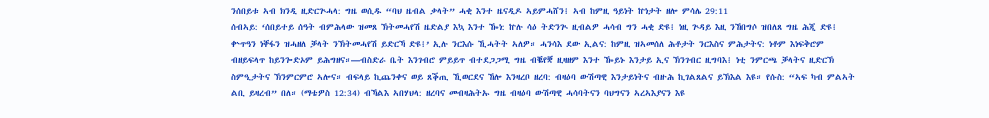ንሰበይቱ ኣብ ክንዲ ዚድርጕሓላ: ግዜ ወሲዱ “ባህ ዜብል ቃላት” ሓቂ እንተ ዜናዲዶ ኣይምሓሸን፧ ኣብ ከምዚ ዓይነት ኵነታት ዘሎ ምሳሌ 29:11
ሰብኣይ: ‘ሰበይተይ ሰዓት ብምሕላው ዝመጸ ኽትመሓየሽ ዜድልያ እኳ እንተ ዀነ: ኵሉ ሳዕ ትድንጒ ዚብልዎ ሓሳብ ግን ሓቂ ድዩ፧ ነዚ ጕዳይ እዚ ንኸበግሶ ዝበለጸ ግዜ ሕጂ ድዩ፧ ቍጥዓን ነቐፋን ዝሓዘለ ቓላት ንኽትመሓየሽ ይድርኻ ድዩ፧’ ኢሉ ንርእሱ ኺሓትት ኣለዎ። ሓንሳእ ደው ኢልና: ከምዚ ዝኣመሰለ ሕቶታት ንርእስና ምሕታትና: ነቶም እነፍቅሮም ብዘይፍላጥ ከይንጐድኦም ይሕግዘና።—ብስድራ ቤት እንገብሮ ምይይጥ ብተደጋጋሚ ግዜ ብቘየቛ ዚዛዘም እንተ ዀይኑ እንታይ ኢና ኽንገብር ዚግባእ፧ ነቲ ንምርጫ ቓላትና ዚድርኽ ስምዒታትና ኽንምርምሮ ኣሎና። ብፍላይ ኪጨንቀና ወይ ጸቕጢ ኺወርደና ኸሎ እንዛረቦ ዘረባ: ብዛዕባ ውሽጣዊ እንታይነትና ብዙሕ ኪገልጸልና ይኽእል እዩ። የሱስ: “ኣፍ ካብ ምልኣት ልቢ ይዛረብ” በለ። (ማቴዎስ 12:34) ብኻልእ ኣበሃህላ: ዘረባና መብዛሕትኡ ግዜ ብዛዕባ ውሽጣዊ ሓሳባትናን ባህግናን ኣረኣእያናን እዩ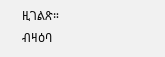ዚገልጽ።
ብዛዕባ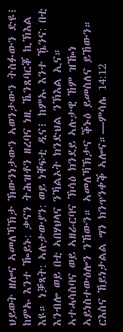ህይወት ዘሎና ኣመለኻኽታ ኽውንነታውን ኣወንታውን ትስፉውን ድዩ፧ ከምኡ እንተ ዀይኑ: ቃናን ትሕዝቶን ዘረባና ነዚ ኼንጸባርቖ ኪኽእል እዩ። ነቓጻት: ኣሉታውያን: ወይ ነቐፍቲ ዲና፧ ከምኡ እንተ ዄንና: በቲ እንብሎ ወይ በቲ ኣበሃህላና ንኻልኦት ክንድህል ንኽእል ኢና። ኣተሓሳስባና ወይ ኣዘራርባና ኽሳዕ ክንደይ ኣሉታዊ ኸም ዝዀነ ኣይነስተውዕሎን ንኸውን። ኣመለኻኽታና ቕኑዕ ይመስለና ይኸውን። ርእስና ኸይነታልል ግን ክንጥንቀቕ ኣሎና።—ምሳሌ 14:12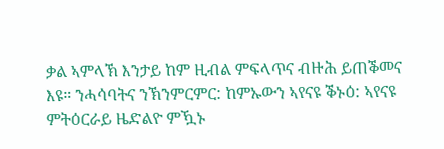ቃል ኣምላኽ እንታይ ከም ዚብል ምፍላጥና ብዙሕ ይጠቕመና እዩ። ንሓሳባትና ንኽንምርምር: ከምኡውን ኣየናዩ ቕኑዕ: ኣየናዩ ምትዕርራይ ዜድልዮ ምዃኑ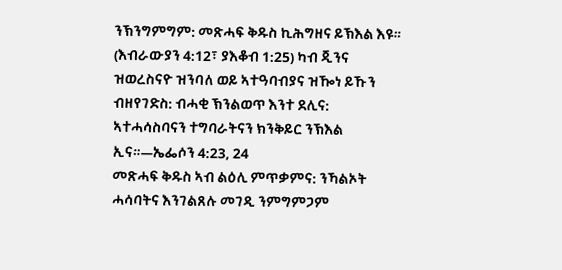ንኽንግምግም: መጽሓፍ ቅዱስ ኪሕግዘና ይኽእል እዩ። (እብራውያን 4:12፣ ያእቆብ 1:25) ካብ ጂንና ዝወረስናዮ ዝንባለ ወይ ኣተዓባብያና ዝዀነ ይኹን ብዘየገድስ: ብሓቂ ኽንልወጥ እንተ ደሊና: ኣተሓሳስባናን ተግባራትናን ክንቅይር ንኽእል ኢና።—ኤፌሶን 4:23, 24
መጽሓፍ ቅዱስ ኣብ ልዕሊ ምጥቃምና: ንኻልኦት ሓሳባትና እንገልጸሉ መገዲ ንምግምጋም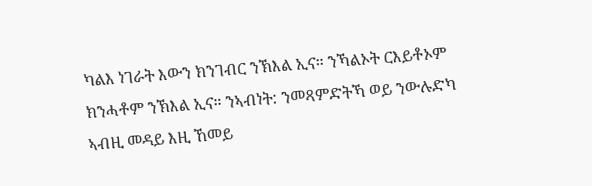ካልእ ነገራት እውን ክንገብር ንኽእል ኢና። ንኻልኦት ርእይቶኦም ክንሓቶም ንኽእል ኢና። ንኣብነት: ንመጻምድትኻ ወይ ንውሉድካ ኣብዚ መዳይ እዚ ኸመይ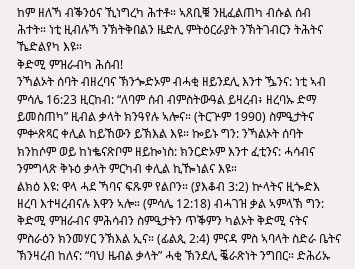ከም ዘለኻ ብቕንዕና ኺነግረካ ሕተቶ። ኣጸቢቑ ንዚፈልጠካ ብሱል ሰብ ሕተት። ነቲ ዚብሉኻ ንኽትቅበልን ዜድሊ ምትዕርራያት ንኽትገብርን ትሕትና ኼድልየካ እዩ።
ቅድሚ ምዝራብካ ሕሰብ!
ንኻልኦት ሰባት ብዘረባና ኽንጐድኦም ብሓቂ ዘይንደሊ እንተ ዄንና: ነቲ ኣብ ምሳሌ 16:23 ዚርከብ: “ለባም ሰብ ብምስትውዓል ይዛረብ፥ ዘረባኡ ድማ ይመስጠካ” ዚብል ቃላት ክንዓየሉ ኣሎና። (ትርጕም 1990) ስምዒታትና ምቍጽጻር ቀሊል ከይኸውን ይኽእል እዩ። ኰይኑ ግን: ንኻልኦት ሰባት ክንከሶም ወይ ከነቈናጽቦም ዘይኰነስ: ክንርድኦም እንተ ፈቲንና: ሓሳብና ንምግላጽ ቅኑዕ ቃላት ምርካብ ቀሊል ኪዀነልና እዩ።
ልክዕ እዩ: ዋላ ሓደ ኻባና ፍጹም የልቦን። (ያእቆብ 3:2) ኵላትና ዚጐድእ ዘረባ እተዛረብናሉ እዋን ኣሎ። (ምሳሌ 12:18) ብሓገዝ ቃል ኣምላኽ ግን: ቅድሚ ምዝራብና ምሕሳብን ስምዒታትን ጥቕምን ካልኦት ቅድሚ ናትና ምስራዕን ክንመሃር ንኽእል ኢና። (ፊልጲ 2:4) ምናዳ ምስ ኣባላት ስድራ ቤትና ኽንዛረብ ከለና: “ባህ ዜብል ቃላት” ሓቂ ኽንደሊ ቘራጽነት ንግበር። ድሕሪኡ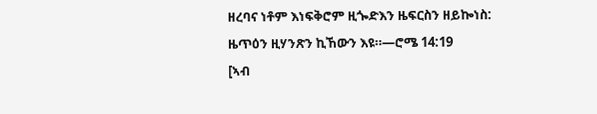ዘረባና ነቶም እነፍቅሮም ዚጐድእን ዜፍርስን ዘይኰነስ: ዜጥዕን ዚሃንጽን ኪኸውን እዩ።—ሮሜ 14:19
[ኣብ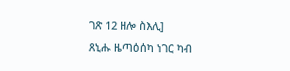ገጽ 12 ዘሎ ስእሊ]
ጸኒሑ ዜጣዕሰካ ነገር ካብ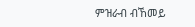ምዝራብ ብኸመይ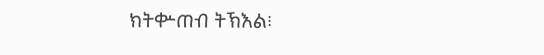ክትቍጠብ ትኽእል፧